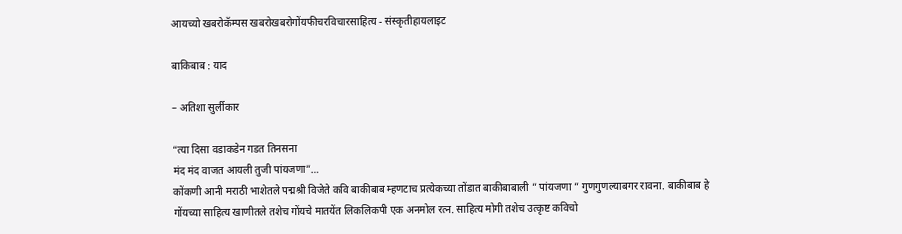आयच्यो खबरोकॅम्पस खबरोखबरोगोंयफीचरविचारसाहित्य - संस्कृतीहायलाइट

बाकिबाब : याद

– अतिशा सुर्लीकार

“त्या दिसा वडाकडेन गडत तिनसना
मंद मंद वाजत आयली तुजी पांयजणा”…
कोंकणी आनी मराठी भाशेतले पद्मश्री विजेते कवि बाकीबाब म्हणटाच प्रत्येकच्या तोंडात बाकीबाबाली ” पांयजणा ” गुणगुणल्याबगर रावना. बाकीबाब हे गोंयच्या साहित्य खाणीतले तशेच गोंयचे मातयेंत लिकलिकपी एक अनमोल रत्न. साहित्य मोगी तशेच उत्कृष्ट कविचो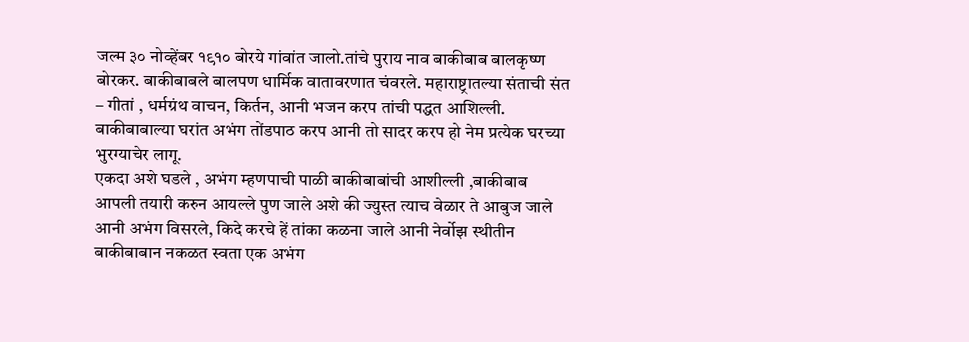जल्म ३० नोव्हेंबर १९१० बोरये गांवांत जालो.तांचे पुराय नाव बाकीबाब बालकृष्ण बोरकर. बाकीबाबले बालपण धार्मिक वातावरणात चंवरले. महाराष्ट्रातल्या संताची संत – गीतां , धर्मग्रंथ वाचन, किर्तन, आनी भजन करप तांची पद्धत आशिल्ली. बाकीबाबाल्या घरांत अभंग तोंडपाठ करप आनी तो सादर करप हो नेम प्रत्येक घरच्या भुरग्याचेर लागू.
एकदा अशे घडले , अभंग म्हणपाची पाळी बाकीबाबांची आशील्ली ,बाकीबाब आपली तयारी करुन आयल्ले पुण जाले अशे की ज्युस्त त्याच वेळार ते आबुज जाले आनी अभंग विसरले, किदे करचे हें तांका कळना जाले आनी नेर्वोझ स्थीतीन बाकीबाबान नकळत स्वता एक अभंग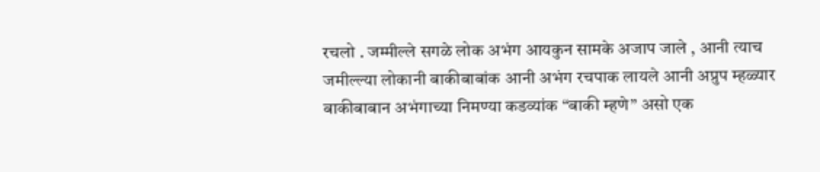रचलो . जम्मील्ले सगळे लोक अभंग आयकुन सामके अजाप जाले , आनी त्याच जमील्ल्या लोकानी बाकीबाबांक आनी अभंग रचपाक लायले आनी अप्रुप म्हळ्यार बाकीबाबान अभंगाच्या निमण्या कडव्यांक “बाकी म्हणे” असो एक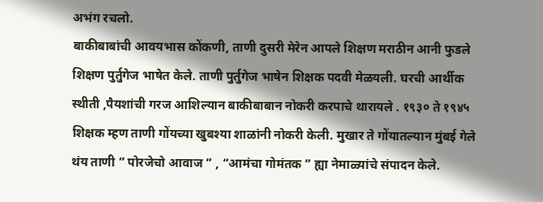अभंग रचलो.
बाकीबाबांची आवयभास कोंकणी, ताणी दुसरी मेरेन आपले शिक्षण मराठीन आनी फुडले शिक्षण पुर्तुगेज भाषेत केले. ताणी पुर्तुगेज भाषेन शिक्षक पदवी मेळयली. घरची आर्थीक स्थीती ,पैयशांची गरज आशिल्यान बाकीबाबान नोकरी करपाचे थारायले . १९३० ते १९४५ शिक्षक म्हण ताणी गोंयच्या खुबश्या शाळांनी नोकरी केली. मुखार ते गोंयातल्यान मुंबई गेले थंय ताणी ” पोरजेचो आवाज ” , “आमंचा गोमंतक ” ह्या नेमाळ्यांचे संपादन केले.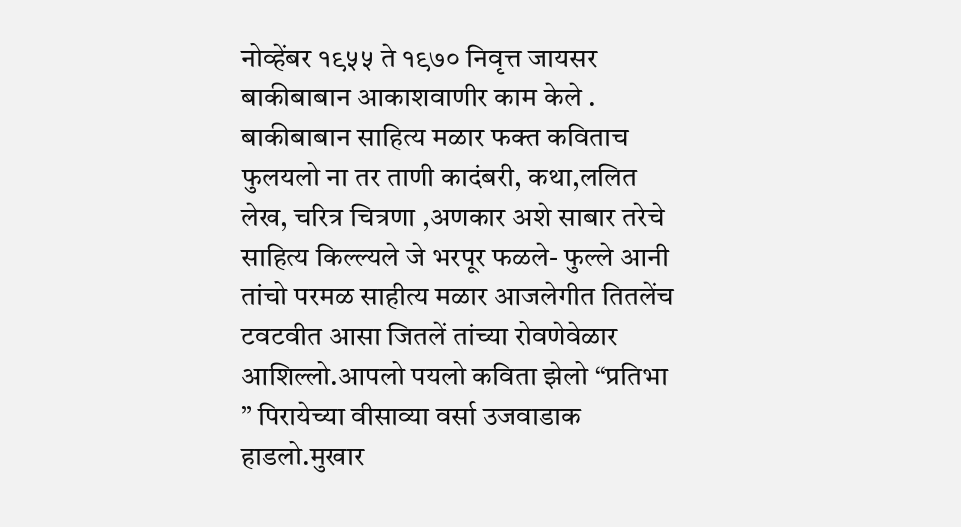नोव्हेंबर १९५५ ते १९७० निवृत्त जायसर बाकीबाबान आकाशवाणीर काम केले .
बाकीबाबान साहित्य मळार फक्त कविताच फुलयलो ना तर ताणी कादंबरी, कथा,ललित लेख, चरित्र चित्रणा ,अणकार अशे साबार तरेचे साहित्य किल्ल्यले जे भरपूर फळले- फुल्ले आनी तांचो परमळ साहीत्य मळार आजलेगीत तितलेंच टवटवीत आसा जितलें तांच्या रोवणेवेळार आशिल्लो.आपलो पयलो कविता झेलो “प्रतिभा ” पिरायेच्या वीसाव्या वर्सा उजवाडाक हाडलो.मुखार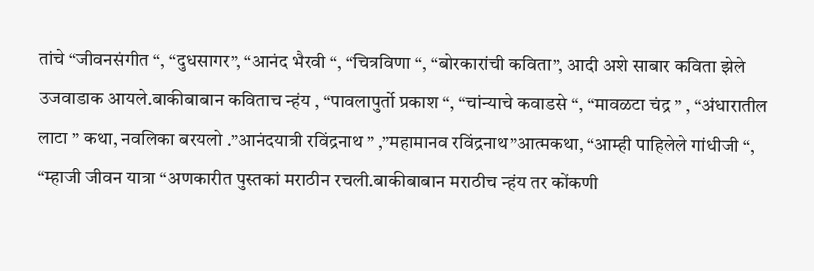तांचे “जीवनसंगीत “, “दुधसागर”, “आनंद भैरवी “, “चित्रविणा “, “बोरकारांची कविता”, आदी अशे साबार कविता झेले उजवाडाक आयले.बाकीबाबान कविताच न्हंय , “पावलापुर्तो प्रकाश “, “चांन्याचे कवाडसे “, “मावळटा चंद्र ” , “अंधारातील लाटा ” कथा, नवलिका बरयलो .”आनंदयात्री रविंद्रनाथ ” ,”महामानव रविंद्रनाथ”आत्मकथा, “आम्ही पाहिलेले गांधीजी “, “म्हाजी जीवन यात्रा “अणकारीत पुस्तकां मराठीन रचली.बाकीबाबान मराठीच न्हंय तर कोंकणी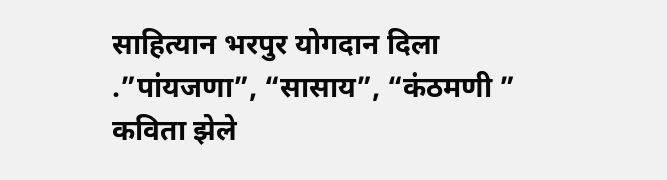साहित्यान भरपुर योगदान दिला .”पांयजणा”, “सासाय”, “कंठमणी ” कविता झेले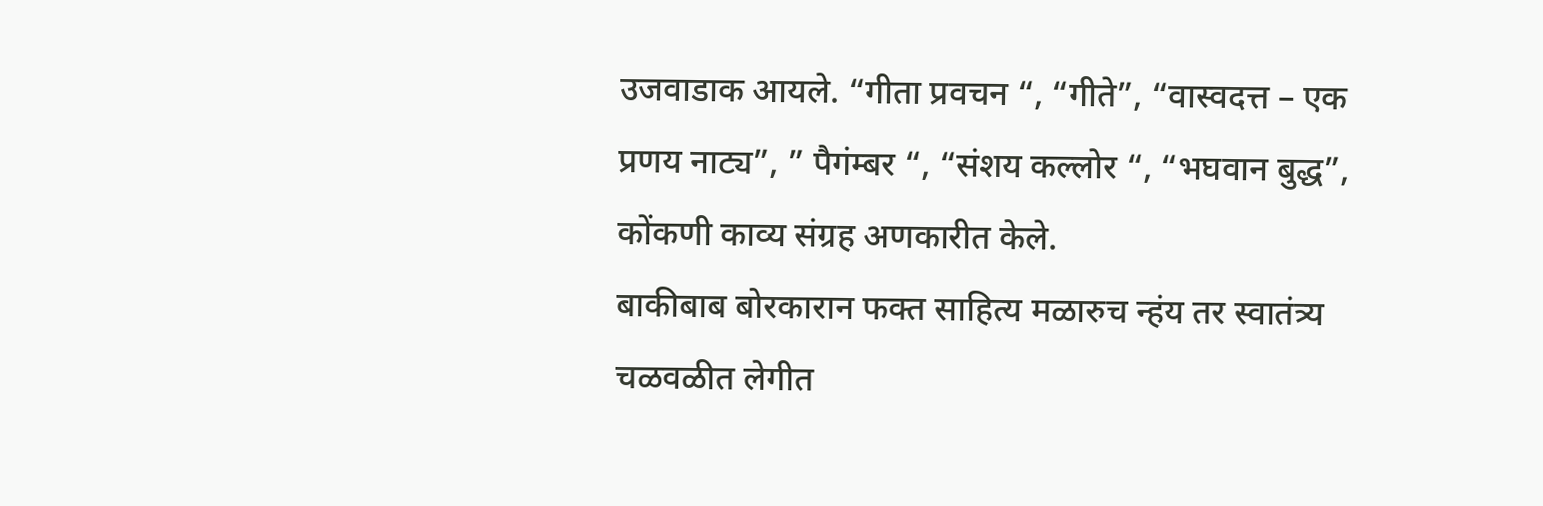उजवाडाक आयले. “गीता प्रवचन “, “गीते”, “वास्वदत्त – एक प्रणय नाट्य”, ” पैगंम्बर “, “संशय कल्लोर “, “भघवान बुद्ध”, कोंकणी काव्य संग्रह अणकारीत केले.
बाकीबाब बोरकारान फक्त साहित्य मळारुच न्हंय तर स्वातंत्र्य चळवळीत लेगीत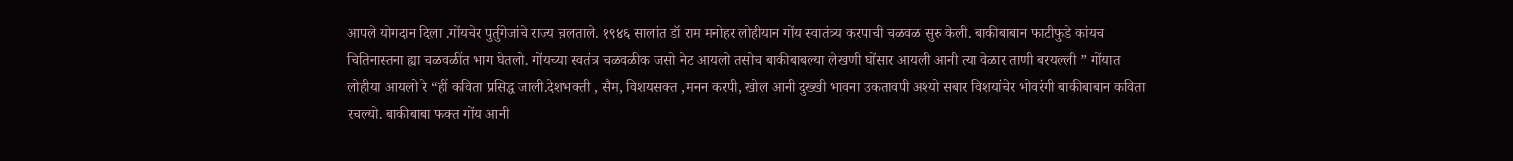आपले योगदान दिला .गोंयचेर पुर्तुगेजांचे राज्य च़लताले. १९४६ सालांत डॉ राम मनोहर लोहीयान गोंय स्वातंत्र्य करपाची चळवळ सुरु केली. बाकीबाबान फाटीफुडे कांयच चितिनास्तना ह्या चळवळींत भाग घेतलो. गोंयच्या स्वतंत्र चळवळीक जसो नेट आयलो तसोच बाकीबाबल्या लेखणी घोंसार आयली आनी त्या वेळार ताणी बरयल्ली ” गोंयात लोहीया आयलो रे “हीं कविता प्रसिद्ध जाली.देशभक्ती , सैम, विशयसक्त ,मनन करपी, खोल आनी दुख्खी भावना उकतावपी अश्यो सबार विशयांचेर भोवरंगी बाकीबाबान कविता रचल्यो. बाकीबाबा फक्त गोंय आनी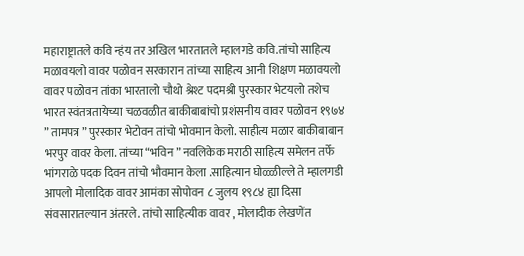महाराष्ट्रातले कवि न्हंय तर अखिल भारतातले म्हालगडे कवि.तांचो साहित्य मळावयलो वावर पळोवन सरकारान तांच्या साहित्य आनी शिक्षण मळावयलो वावर पळोवन तांका भारतालो चौथो श्रेश्ट पदमश्री पुरस्कार भेटयलो तशेच भारत स्वंतत्रतायेच्या चळवळीत बाकीबाबांचो प्रशंसनीय वावर पळोवन १९७४ ” तामपत्र ” पुरस्कार भेटोवन तांचो भोवमान केलो. साहीत्य मळार बाकीबाबान भरपुर वावर केला. तांच्या “भविन ” नवलिकेक मराठी साहित्य समेलन तर्फे भांगराळे पदक दिवन तांचो भौवमान केला .साहित्यान घोळ्ळील्ले ते म्हालगडी आपलो मोलादिक वावर आमंका सोपोवन ८ जुलय १९८४ ह्या दिसा संवसारातल्यान अंतरले. तांचो साहित्यीक वावर , मोलादीक लेखणेंत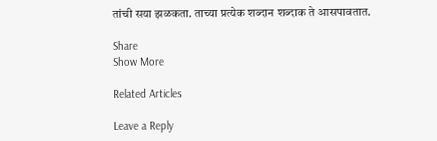तांची सया झळकता. ताच्या प्रत्येक शब्दान शब्दाक ते आसपावतात.

Share
Show More

Related Articles

Leave a Reply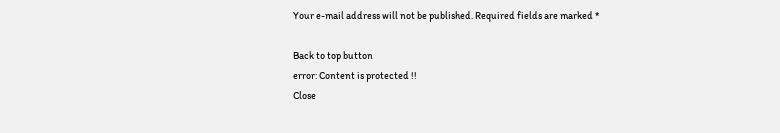Your e-mail address will not be published. Required fields are marked *

Back to top button
error: Content is protected !!
Close